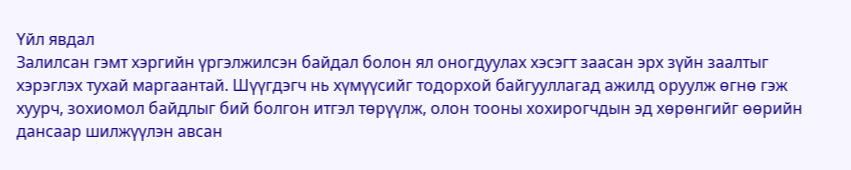Үйл явдал
Залилсан гэмт хэргийн үргэлжилсэн байдал болон ял оногдуулах хэсэгт заасан эрх зүйн заалтыг хэрэглэх тухай маргаантай. Шүүгдэгч нь хүмүүсийг тодорхой байгууллагад ажилд оруулж өгнө гэж хуурч, зохиомол байдлыг бий болгон итгэл төрүүлж, олон тооны хохирогчдын эд хөрөнгийг өөрийн дансаар шилжүүлэн авсан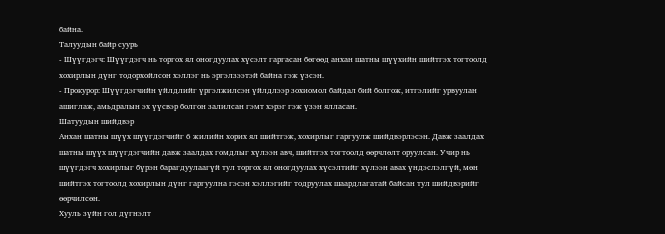байна.
Талуудын байр суурь
- Шүүгдэгч: Шүүгдэгч нь торгох ял оногдуулах хүсэлт гаргасан бөгөөд анхан шатны шүүхийн шийтгэх тогтоолд хохирлын дүнг тодорхойлсон хэллэг нь эргэлзээтэй байна гэж үзсэн.
- Прокурор: Шүүгдэгчийн үйлдлийг үргэлжилсэн үйлдлээр зохиомол байдал бий болгож, итгэлийг урвуулан ашиглаж, амьдралын эх үүсвэр болгон залилсан гэмт хэрэг гэж үзэн ялласан.
Шатуудын шийдвэр
Анхан шатны шүүх шүүгдэгчийг 6 жилийн хорих ял шийтгэж, хохирлыг гаргуулж шийдвэрлэсэн. Давж заалдах шатны шүүх шүүгдэгчийн давж заалдах гомдлыг хүлээн авч, шийтгэх тогтоолд өөрчлөлт оруулсан. Учир нь шүүгдэгч хохирлыг бүрэн барагдуулаагүй тул торгох ял оногдуулах хүсэлтийг хүлээн авах үндэслэлгүй, мөн шийтгэх тогтоолд хохирлын дүнг гаргуулна гэсэн хэллэгийг тодруулах шаардлагатай байсан тул шийдвэрийг өөрчилсөн.
Хууль зүйн гол дүгнэлт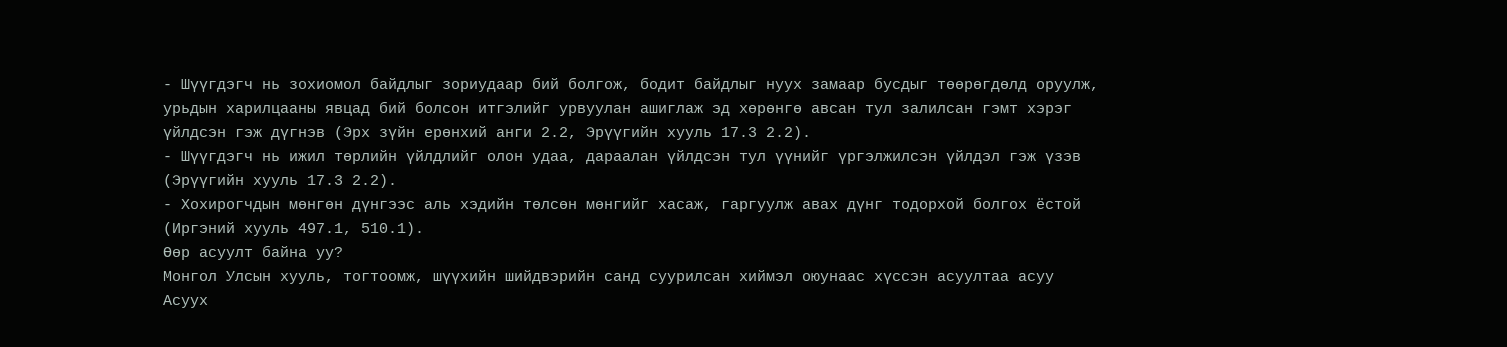- Шүүгдэгч нь зохиомол байдлыг зориудаар бий болгож, бодит байдлыг нуух замаар бусдыг төөрөгдөлд оруулж, урьдын харилцааны явцад бий болсон итгэлийг урвуулан ашиглаж эд хөрөнгө авсан тул залилсан гэмт хэрэг үйлдсэн гэж дүгнэв (Эрх зүйн ерөнхий анги 2.2, Эрүүгийн хууль 17.3 2.2).
- Шүүгдэгч нь ижил төрлийн үйлдлийг олон удаа, дараалан үйлдсэн тул үүнийг үргэлжилсэн үйлдэл гэж үзэв (Эрүүгийн хууль 17.3 2.2).
- Хохирогчдын мөнгөн дүнгээс аль хэдийн төлсөн мөнгийг хасаж, гаргуулж авах дүнг тодорхой болгох ёстой (Иргэний хууль 497.1, 510.1).
Өөр асуулт байна уу?
Монгол Улсын хууль, тогтоомж, шүүхийн шийдвэрийн санд суурилсан хиймэл оюунаас хүссэн асуултаа асуу
Асуух